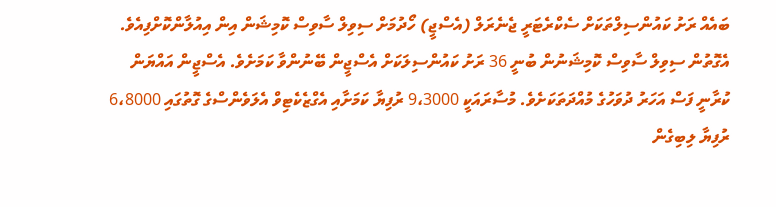ބައެއް ރަށު ކައުންސިލްތަކަށް ސެކްރެޓަރީ ޖެނެރަލް (އެސްޖީ) ހޯދުމަށް ސިވިލް ސާވިސް ކޮމިޝަން އިން އިއުލާންކޮށްފިއެވެ.
އެގޮތުން ސިވިލް ސާވިސް ކޮމިޝަނުން ބުނީ 36 ރަށު ކައުންސިލަކަށް އެސްޖީން ބޭނުންވާ ކަމަށެވެ. އެސްޖީން އައްޔަން ކުރާނީ ފަސް އަހަރު ދުވަހުގެ މުއްދަތަކަށެވެ. މުސާރައަކީ 9،3000 ރުފިޔާ ކަމަށާއި އެގްޒެކެޓިވް އެލަވެންސްގެ ގޮތުގައި 6،8000 ރުފިޔާ ލިބިގެން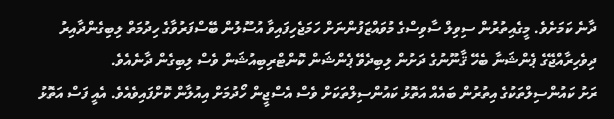ދާނެ ކަމަށެވެ. މީގެއިތުރުން ސިވިލް ސާވިސްގެ މުވައްޒަފުންނަށް ހަމަޖެހިފައިވާ އުސޫލުން ބޭސްފަރުވާގެ ހިދުމަތް ލިބިގެންދާއިރު ދިވެހިރާއްޖޭގެ ޕެންޝަނާ ބެހޭ ޤާނޫނުގެ ދަށުން ލިބިދެވޭ ޕެންޝަން ކޮންޓްރިބިއުޝަން ވެސް ލިބިގެން ދާނެއެވެ.
ރަށު ކައުންސިލްތަކުގެ އިތުރުން ބައެއް އަތޮޅު ކައުންސިލްތަކަށް ވެސް އެސްޖީން ހޯދުމަށް އިއުލާން ކޮށްފައިވެއެވެ. އެއީ ފަސް އަތޮޅު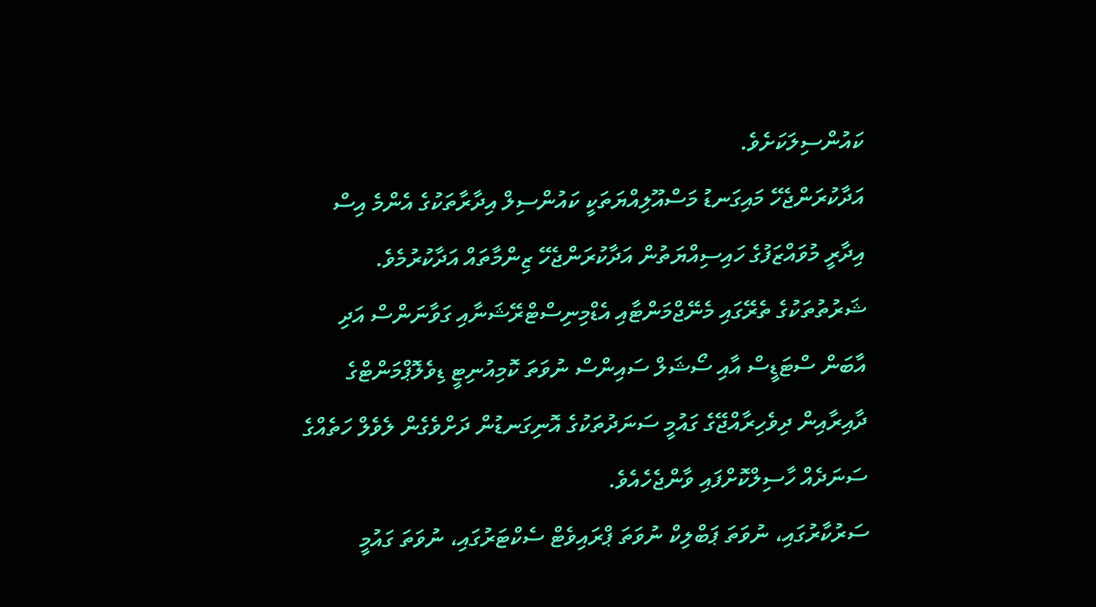ކައުންސިލަކަށެވެ.
އަދާކުރަންޖެހޭ މައިގަނޑު މަސްއޫލިއްޔަތަކީ ކައުންސިލް އިދާރާތަކުގެ އެންމެ އިސް އިދާރީ މުވައްޒަފުގެ ހައިސިއްޔަތުން އަދާކުރަންޖެހޭ ޒިންމާތައް އަދާކުރުމެވެ.
ޝަރުތުތަކުގެ ތެރޭގައި މެނޭޖްމަންޓާއި އެޑްމިނިސްޓްރޭޝަނާއި ގަވާނަންސް އަދި އާބަން ސްޓަޑީސް އާއި ސޯޝަލް ސައިންސް ނުވަތަ ކޮމިއުނިޓީ ޑިވެލޮޕްމަންޓްގެ ދާއިރާއިން ދިވެހިރާއްޖޭގެ ގައުމީ ސަނަދުތަކުގެ އޮނިގަނޑުން ދަށްވެގެން ލެވެލް ހަތެއްގެ ސަނަދެއް ހާސިލްކޮށްފައި ވާންޖެހެއެވެ.
ސަރުކާރުގައި، ނުވަތަ ޕަބްލިކް ނުވަތަ ޕްރައިވެޓް ސެކްޓަރުގައި، ނުވަތަ ގައުމީ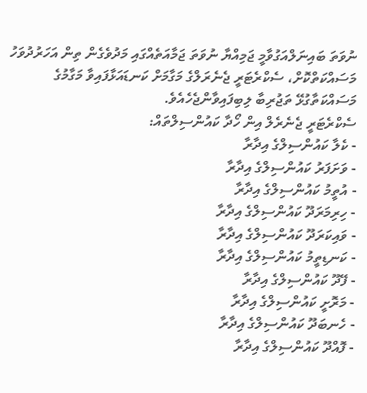ނުވަތަ ބައިނަލްއަގުވާމީ ޖަމިއްޔާ ނުވަތަ ޖަމާއަތެއްގައި މަދުވެގެން ތިން އަހަރުދުވަހު މަސައްކަތްކޮށް، ސެކްރެޓަރީ ޖެނެރަލްގެ މަގާމަށް ކަނޑައަޅާފައިވާ މަގާމުގެ މަސައްކަތާގުޅޭ ތަޖުރިބާ ލިބިފައިވާންޖެހެއެވެ.
ސެކްރެޓަރީ ޖެނެރެލް އިން ހޯދާ ކައުންސިލްތައް:
- ކެލާ ކައުންސިލްގެ އިދާރާ
- ވަށަފަރު ކައުންސިލްގެ އިދާރާ
- އުތީމު ކައުންސިލްގެ އިދާރާ
- ހިރިމަރަދޫ ކައުންސިލްގެ އިދާރާ
- ވައިކަރަދޫ ކައުންސިލްގެ އިދާރާ
- ކަނޑިތީމު ކައުންސިލްގެ އިދާރާ
- ފޭދޫ ކައުންސިލްގެ އިދާރާ
- މަރޮށީ ކައުންސިލްގެ އިދާރާ
- ހެނބަދޫ ކައުންސިލްގެ އިދާރާ
- ފޮއްދޫ ކައުންސިލްގެ އިދާރާ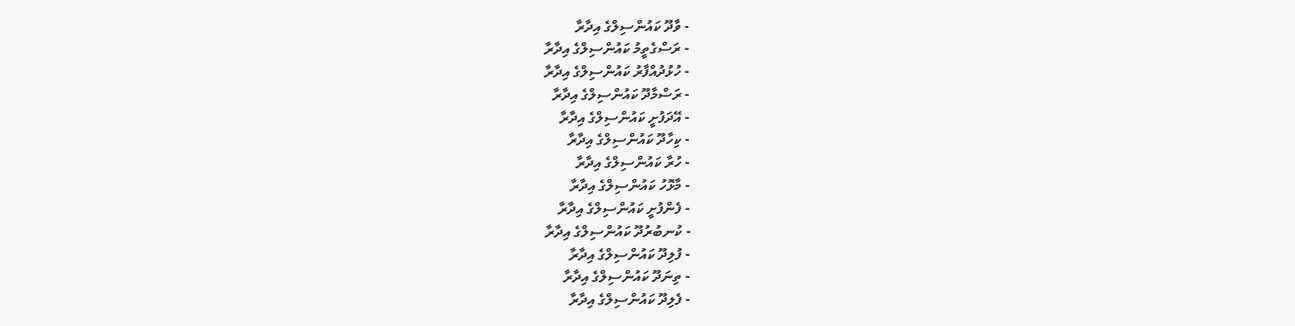- ވާދޫ ކައުންސިލްގެ އިދާރާ
- ރަސްގެތީމު ކައުންސިލްގެ އިދާރާ
- ހުޅުދުއްފާރު ކައުންސިލްގެ އިދާރާ
- ރަސްމާދޫ ކައުންސިލްގެ އިދާރާ
- އޭދަފުށީ ކައުންސިލްގެ އިދާރާ
- ކިހާދޫ ކައުންސިލްގެ އިދާރާ
- ހުރާ ކައުންސިލްގެ އިދާރާ
- މާޅޮހު ކައުންސިލްގެ އިދާރާ
- ފެންފުށީ ކައުންސިލްގެ އިދާރާ
- ކުނބުރުދޫ ކައުންސިލްގެ އިދާރާ
- ފުލިދޫ ކައުންސިލްގެ އިދާރާ
- ތިނަދޫ ކައުންސިލްގެ އިދާރާ
- ފެލިދޫ ކައުންސިލްގެ އިދާރާ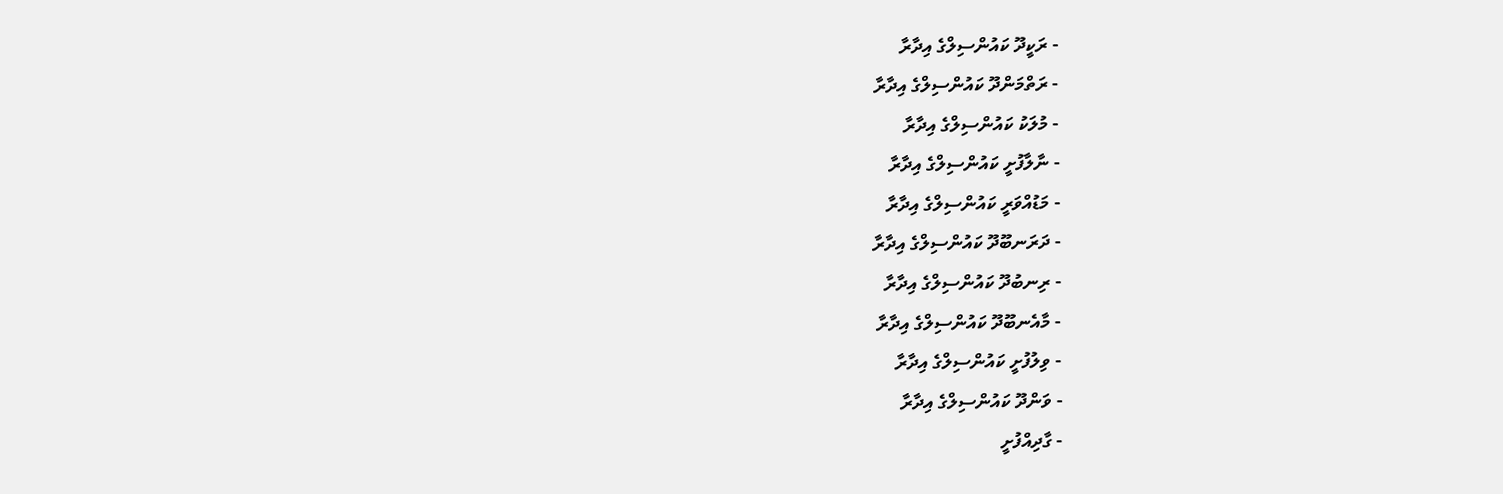- ރަކީދޫ ކައުންސިލްގެ އިދާރާ
- ރަތްމަންދޫ ކައުންސިލްގެ އިދާރާ
- މުލަކު ކައުންސިލްގެ އިދާރާ
- ނާލާފުށީ ކައުންސިލްގެ އިދާރާ
- މަޑުއްވަރީ ކައުންސިލްގެ އިދާރާ
- ދަރަނބޫދޫ ކައުންސިލްގެ އިދާރާ
- ރިނބުދޫ ކައުންސިލްގެ އިދާރާ
- މާއެނބޫދޫ ކައުންސިލްގެ އިދާރާ
- ވިލުފުށީ ކައުންސިލްގެ އިދާރާ
- ވަންދޫ ކައުންސިލްގެ އިދާރާ
- ގާދިއްފުށީ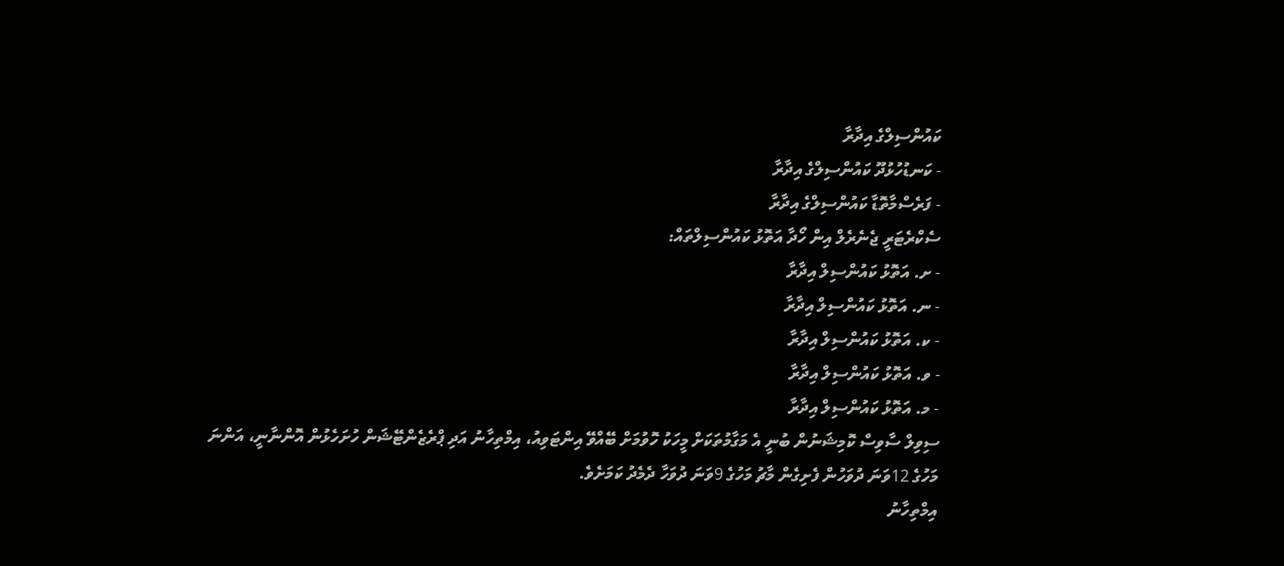ކައުންސިލްގެ އިދާރާ
- ކަނޑުހުޅުދޫ ކައުންސިލްގެ އިދާރާ
- ފަރެސްމާތޮޑާ ކައުންސިލްގެ އިދާރާ
ސެކްރެޓަރީ ޖެނެރެލް އިން ހޯދާ އަތޮޅު ކައުންސިލްތައް:
- ށ. އަތޮޅު ކައުންސިލް އިދާރާ
- ނ. އަތޮޅު ކައުންސިލް އިދާރާ
- ކ. އަތޮޅު ކައުންސިލް އިދާރާ
- ވ. އަތޮޅު ކައުންސިލް އިދާރާ
- މ. އަތޮޅު ކައުންސިލް އިދާރާ
ސިވިލް ސާވިސް ކޮމިޝަނުން ބުނީ އެ މަގާމުތަކަށް މީހަކު ހޮވުމަށް ބޭއްވޭ އިންޓަވިއު، އިމްތިހާނު އަދި ޕްރެޒެންޓޭޝަން ހުށަހެޅުން އޮންނާނީ، އަންނަ މަހުގެ 12ވަނަ ދުވަހުން ފެށިގެން މާޗު މަހުގެ 9ވަނަ ދުވަހާ ދެމެދު ކަމަށެވެ.
އިމްތިހާނު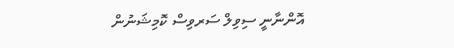އޮންނާނީ ސިވިލް ސަރވިސް ކޮމިޝަނުން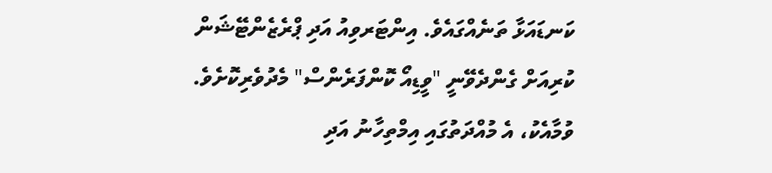ކަނޑައަޅާ ތަނެއްގައެވެ. އިންޓަރވިއު އަދި ޕްރެޒެންޓޭޝަން ކުރިއަށް ގެންދެވޭނީ "ވީޑިއޯ ކޮންފަރެންސް" މެދުވެރިކޮށެވެ. ވުމާއެކު، އެ މުއްދަތުގައި އިމްތިހާނު އަދި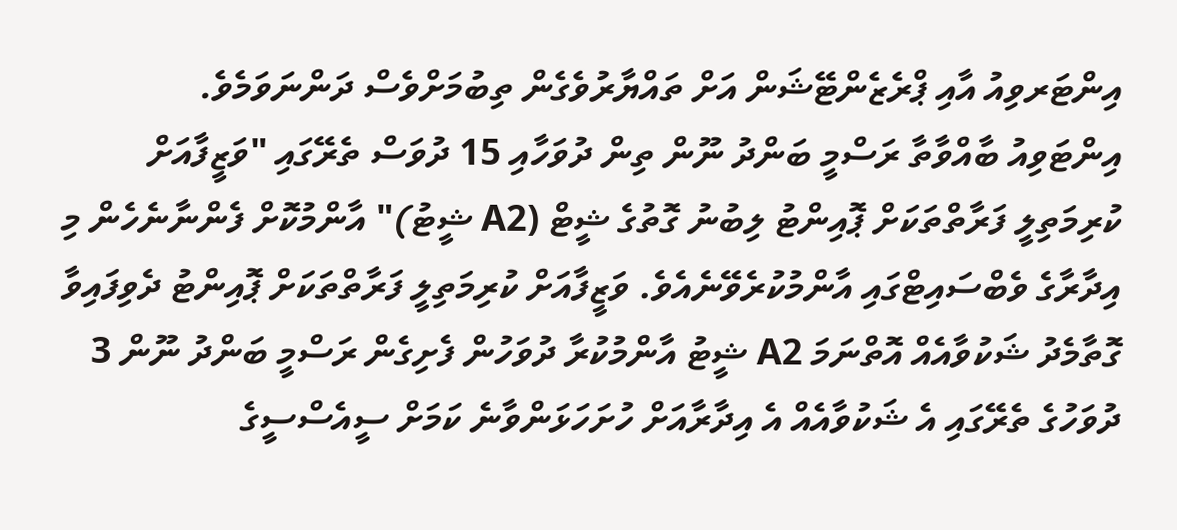އިންޓަރވިއު އާއި ޕްރެޒެންޓޭޝަން އަށް ތައްޔާރުވެގެން ތިބުމަށްވެސް ދަންނަވަމެވެ.
އިންޓަވިއު ބާއްވާތާ ރަސްމީ ބަންދު ނޫން ތިން ދުވަހާއި 15 ދުވަސް ތެރޭގައި "ވަޒީފާއަށް ކުރިމަތިލީ ފަރާތްތަކަށް ޕޮއިންޓު ލިބުނު ގޮތުގެ ޝީޓް (A2 ޝީޓު)" އާންމުކޮށް ފެންނާނެހެން މި އިދާރާގެ ވެބްސައިޓްގައި އާންމުކުރެވޭނެއެވެ. ވަޒީފާއަށް ކުރިމަތިލީ ފަރާތްތަކަށް ޕޮއިންޓު ދެވިފައިވާ ގޮތާމެދު ޝަކުވާއެއް އޮތްނަމަ A2 ޝީޓު އާންމުކުރާ ދުވަހުން ފެށިގެން ރަސްމީ ބަންދު ނޫން 3 ދުވަހުގެ ތެރޭގައި އެ ޝަކުވާއެއް އެ އިދާރާއަށް ހުށަހަޅަންވާނެ ކަމަށް ސީއެސްސީގެ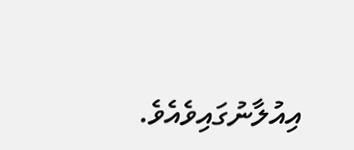އިއުލާނުގައިވެއެވެ.